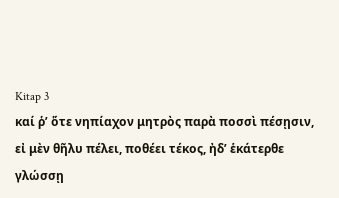Kitap 3
καί ῥʼ ὅτε νηπίαχον μητρὸς παρὰ ποσσὶ πέσῃσιν,
εἰ μὲν θῆλυ πέλει, ποθέει τέκος, ἠδʼ ἑκάτερθε
γλώσσῃ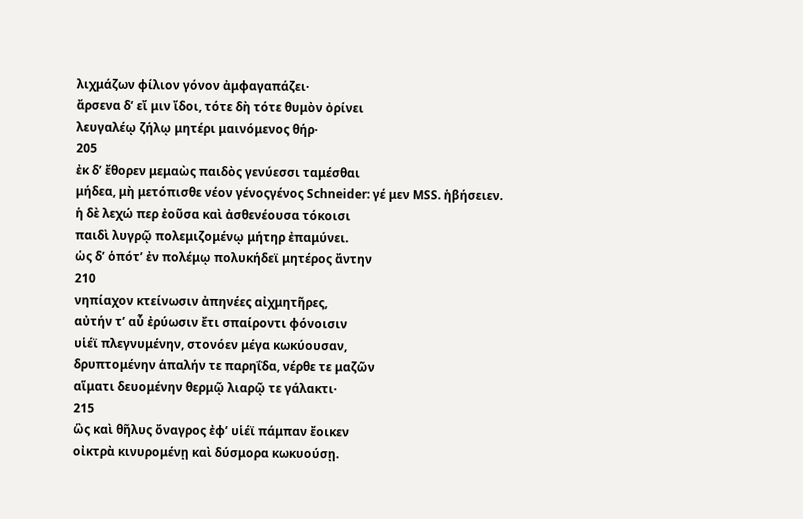λιχμάζων φίλιον γόνον ἀμφαγαπάζει·
ἄρσενα δʼ εἴ μιν ἴδοι, τότε δὴ τότε θυμὸν ὀρίνει
λευγαλέῳ ζήλῳ μητέρι μαινόμενος θήρ·
205
ἐκ δʼ ἔθορεν μεμαὼς παιδὸς γενύεσσι ταμέσθαι
μήδεα, μὴ μετόπισθε νέον γένοςγένος Schneider: γέ μεν MSS. ἡβήσειεν.
ἡ δὲ λεχώ περ ἐοῦσα καὶ ἀσθενέουσα τόκοισι
παιδὶ λυγρῷ πολεμιζομένῳ μήτηρ ἐπαμύνει.
ὡς δʼ ὁπότʼ ἐν πολέμῳ πολυκήδεϊ μητέρος ἄντην
210
νηπίαχον κτείνωσιν ἀπηνέες αἰχμητῆρες,
αὐτήν τʼ αὖ ἐρύωσιν ἔτι σπαίροντι φόνοισιν
υἱέϊ πλεγνυμένην, στονόεν μέγα κωκύουσαν,
δρυπτομένην ἁπαλήν τε παρηΐδα, νέρθε τε μαζῶν
αἵματι δευομένην θερμῷ λιαρῷ τε γάλακτι·
215
ὣς καὶ θῆλυς ὄναγρος ἐφʼ υἱέϊ πάμπαν ἔοικεν
οἰκτρὰ κινυρομένῃ καὶ δύσμορα κωκυούσῃ.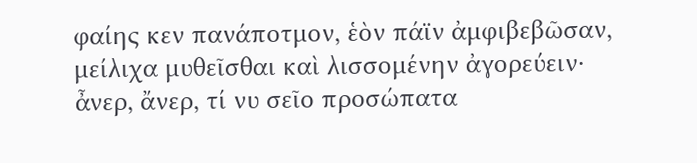φαίης κεν πανάποτμον, ἑὸν πάϊν ἀμφιβεβῶσαν,
μείλιχα μυθεῖσθαι καὶ λισσομένην ἀγορεύειν·
ἆνερ, ἄνερ, τί νυ σεῖο προσώπατα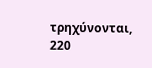τρηχύνονται,
220